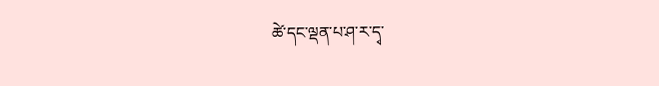ཚེ་དང་ལྡན་པ་ཤ་ར་དྭ་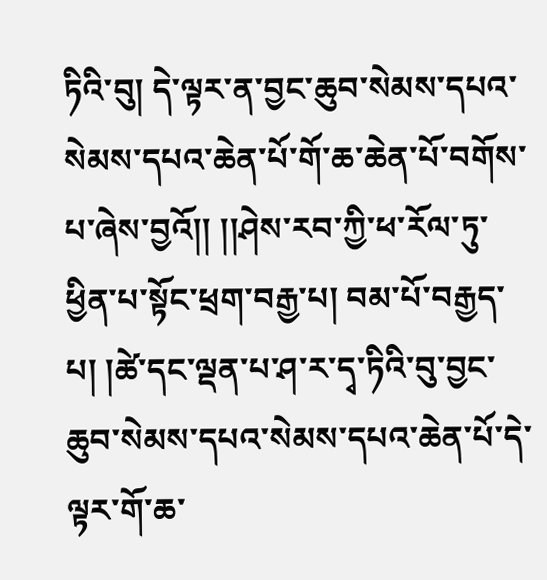ཏིའི་བུ། དེ་ལྟར་ན་བྱང་ཆུབ་སེམས་དཔའ་སེམས་དཔའ་ཆེན་པོ་གོ་ཆ་ཆེན་པོ་བགོས་པ་ཞེས་བྱའོ།། །།ཤེས་རབ་ཀྱི་ཕ་རོལ་ཏུ་ཕྱིན་པ་སྟོང་ཕྲག་བརྒྱ་པ། བམ་པོ་བརྒྱད་པ། །ཚེ་དང་ལྡན་པ་ཤ་ར་དྭ་ཏིའི་བུ་བྱང་ཆུབ་སེམས་དཔའ་སེམས་དཔའ་ཆེན་པོ་དེ་ལྟར་གོ་ཆ་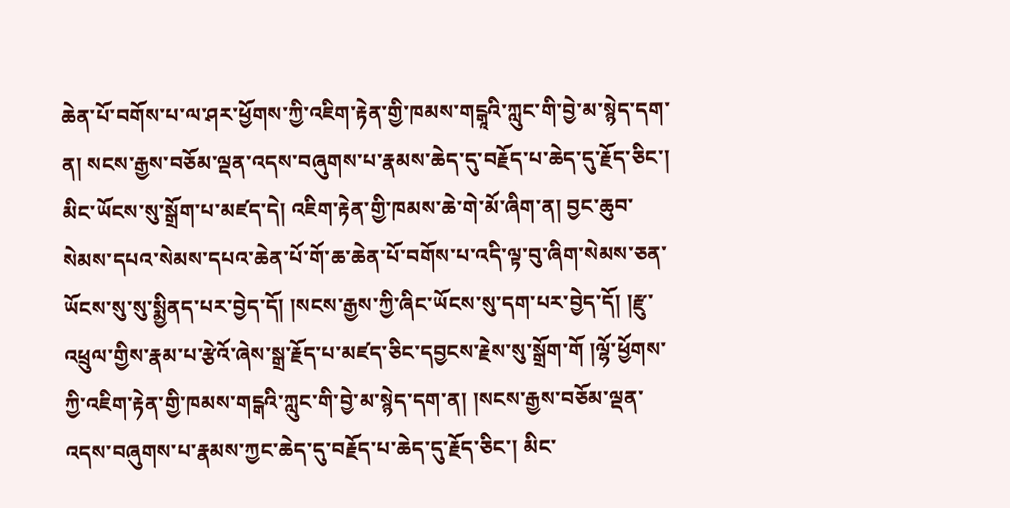ཆེན་པོ་བགོས་པ་ལ་ཤར་ཕྱོགས་ཀྱི་འཇིག་རྟེན་གྱི་ཁམས་གངྒཱའི་ཀླུང་གི་བྱེ་མ་སྙེད་དག་ན། སངས་རྒྱས་བཅོམ་ལྡན་འདས་བཞུགས་པ་རྣམས་ཆེད་དུ་བརྗོད་པ་ཆེད་དུ་རྗོད་ཅིང་། མིང་ཡོངས་སུ་སྒྲོག་པ་མཛད་དེ། འཇིག་རྟེན་གྱི་ཁམས་ཆེ་གེ་མོ་ཞིག་ན། བྱང་ཆུབ་སེམས་དཔའ་སེམས་དཔའ་ཆེན་པོ་གོ་ཆ་ཆེན་པོ་བགོས་པ་འདི་ལྟ་བུ་ཞིག་སེམས་ཅན་ཡོངས་སུ་སུ་སྨྱིནད་པར་བྱེད་དོ། །སངས་རྒྱས་ཀྱི་ཞིང་ཡོངས་སུ་དག་པར་བྱེད་དོ། །རྫུ་འཕྲུལ་གྱིས་རྣམ་པ་རྩེའོ་ཞེས་སྒྲ་རྗོད་པ་མཛད་ཅིང་དབྱངས་རྗེས་སུ་སྒྲོག་གོ །ལྷོ་ཕྱོགས་ཀྱི་འཇིག་རྟེན་གྱི་ཁམས་གངྒའི་ཀླུང་གི་བྱེ་མ་སྙེད་དག་ན། །སངས་རྒྱས་བཅོམ་ལྡན་འདས་བཞུགས་པ་རྣམས་ཀྱང་ཆེད་དུ་བརྗོད་པ་ཆེད་དུ་རྗོད་ཅིང་། མིང་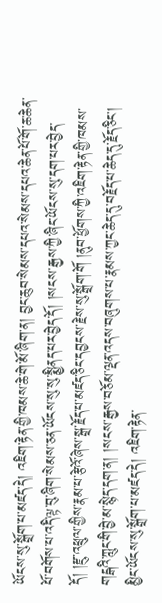ཡོངས་སུ་སྒྲོག་པ་མཛད་དེ། འཇིག་རྟེན་གྱི་ཁམས་ཆེ་གེ་མོ་ཞིག་ན། བྱང་ཆུབ་སེམས་དཔའ་སེམས་དཔའ་ཆེན་པོ་གོ་ཆ་ཆེན་པོ་བགོས་པ་འདི་ལྟ་བུ་ཞིག་སེམས་ཅན་ཡོངས་སུ་སུ་སྨྱིནད་པར་བྱེད་དོ། །སངས་རྒྱས་ཀྱི་ཞིང་ཡོངས་སུ་དག་པར་བྱེད་དོ། །རྫུ་འཕྲུལ་གྱིས་རྣམ་པ་རྩེའོ་ཞེས་སྒྲ་རྗོད་པ་མཛད་ཅིང་དབྱངས་རྗེས་སུ་སྒྲོག་གོ །ནུབ་ཕྱོགས་ཀྱི་འཇིག་རྟེན་གྱི་ཁམས་གངྒའི་ཀླུང་གི་བྱེ་མ་སྙེད་དག་ན། །སངས་རྒྱས་བཅོམ་ལྡན་འདས་བཞུགས་པ་རྣམས་ཀྱང་ཆེད་དུ་བརྗོད་པ་ཆེད་དུ་རྗོད་ཅིང་། མྱིང་ཡོངས་སུ་སྒྲོག་པ་མཛད་དེ། འཇིག་རྟེན་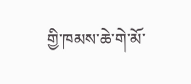གྱི་ཁམས་ཆེ་གེ་མོ་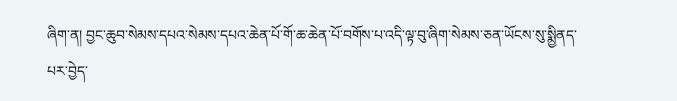ཞིག་ན། བྱང་ཆུབ་སེམས་དཔའ་སེམས་དཔའ་ཆེན་པོ་གོ་ཆ་ཆེན་པོ་བགོས་པ་འདི་ལྟ་བུ་ཞིག་སེམས་ཅན་ཡོངས་སུ་སྨྱིནད་པར་བྱེད་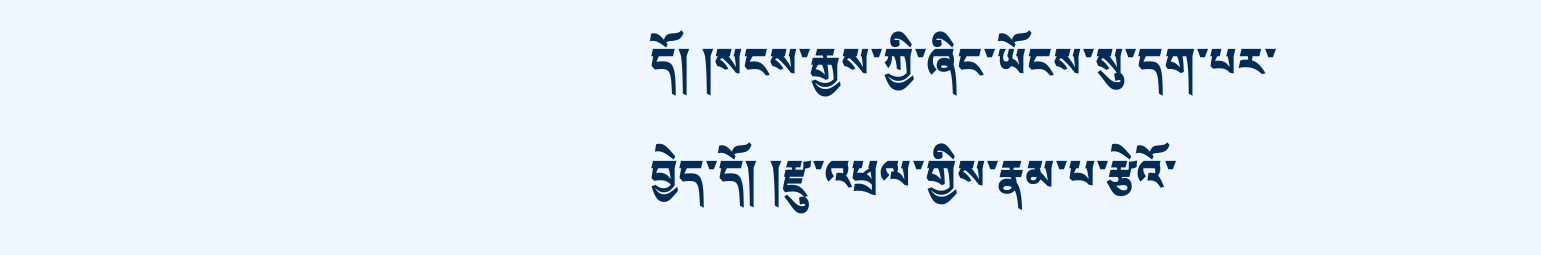དོ། །སངས་རྒྱས་ཀྱི་ཞིང་ཡོངས་སུ་དག་པར་བྱེད་དོ། །རྫུ་འཕྲལ་གྱིས་རྣམ་པ་རྩེའོ་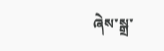ཞེས་སྒྲ་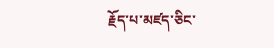རྗོད་པ་མཛད་ཅིང་